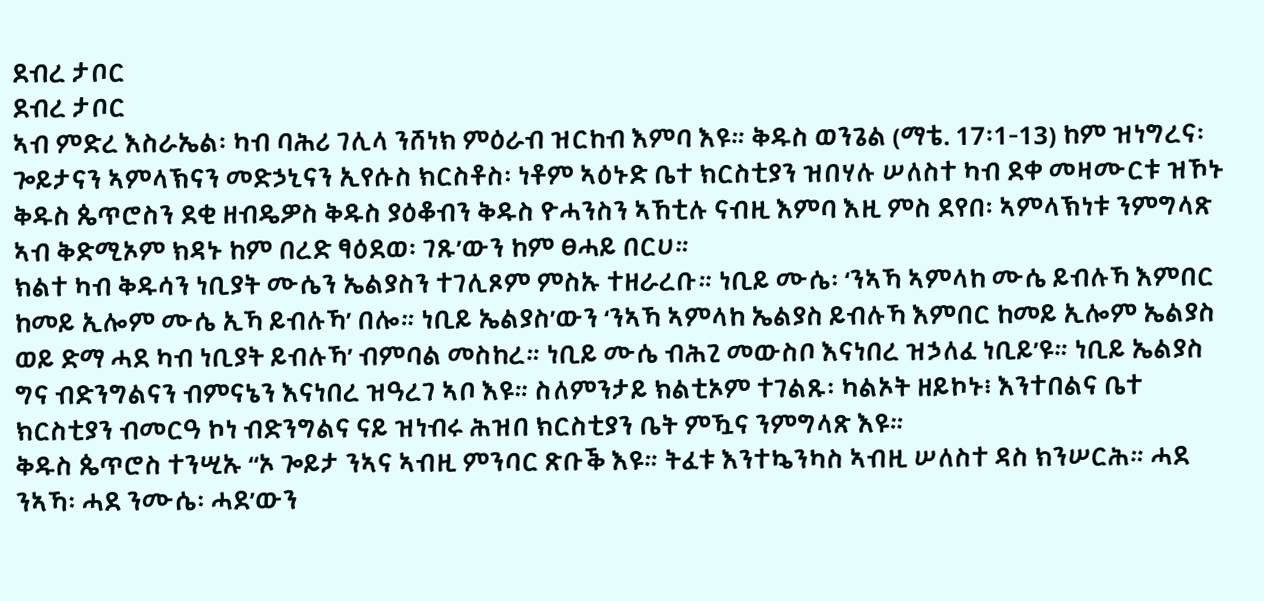ደብረ ታቦር
ደብረ ታቦር
ኣብ ምድረ እስራኤል፡ ካብ ባሕሪ ገሊላ ንሸነክ ምዕራብ ዝርከብ እምባ እዩ። ቅዱስ ወንጌል (ማቴ. 17፡1-13) ከም ዝነግረና፡ ጐይታናን ኣምላኽናን መድኃኒናን ኢየሱስ ክርስቶስ፡ ነቶም ኣዕኑድ ቤተ ክርስቲያን ዝበሃሉ ሠለስተ ካብ ደቀ መዛሙርቱ ዝኾኑ ቅዱስ ጴጥሮስን ደቂ ዘብዴዎስ ቅዱስ ያዕቆብን ቅዱስ ዮሓንስን ኣኸቲሉ ናብዚ እምባ እዚ ምስ ደየበ፡ ኣምላኽነቱ ንምግላጽ ኣብ ቅድሚኦም ክዳኑ ከም በረድ ፃዕደወ፡ ገጹ’ውን ከም ፀሓይ በርሀ።
ክልተ ካብ ቅዱሳን ነቢያት ሙሴን ኤልያስን ተገሊጾም ምስኡ ተዘራረቡ። ነቢይ ሙሴ፡ ‘ንኣኻ ኣምላከ ሙሴ ይብሉኻ እምበር ከመይ ኢሎም ሙሴ ኢኻ ይብሉኻ’ በሎ። ነቢይ ኤልያስ’ውን ‘ንኣኻ ኣምላከ ኤልያስ ይብሉኻ እምበር ከመይ ኢሎም ኤልያስ ወይ ድማ ሓደ ካብ ነቢያት ይብሉኻ’ ብምባል መስከረ። ነቢይ ሙሴ ብሕጊ መውስቦ እናነበረ ዝኃለፈ ነቢይ’ዩ። ነቢይ ኤልያስ ግና ብድንግልናን ብምናኔን እናነበረ ዝዓረገ ኣቦ እዩ። ስለምንታይ ክልቲኦም ተገልጹ፡ ካልኦት ዘይኮኑ፧ እንተበልና ቤተ ክርስቲያን ብመርዓ ኮነ ብድንግልና ናይ ዝነብሩ ሕዝበ ክርስቲያን ቤት ምዃና ንምግላጽ እዩ።
ቅዱስ ጴጥሮስ ተንሢኡ “ኦ ጐይታ ንኣና ኣብዚ ምንባር ጽቡቕ እዩ። ትፈቱ እንተኴንካስ ኣብዚ ሠለስተ ዳስ ክንሠርሕ። ሓደ ንኣኻ፡ ሓደ ንሙሴ፡ ሓደ’ውን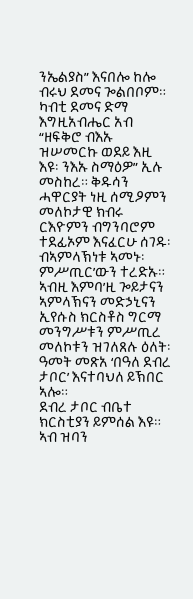ንኤልያስ” እናበሎ ከሎ ብሩህ ደመና ጐልበቦም። ካብቲ ደመና ድማ እግዚአብሔር አብ “ዘፍቅሮ ብእኡ ዝሠመርኩ ወደይ እዚ እዩ፡ ንእኡ ስማዕዎ” ኢሉ መስከረ። ቅዱሳን ሓዋርያት ነዚ ሰሚዖምን መለኮታዊ ክብሩ ርእዮምን ብግንባሮም ተደፊኦም እናፈርሁ ሰገዱ፡ ብኣምላኽነቱ ኣመኑ፡ ምሥጢር’ውን ተረድኡ።
ኣብዚ እምባ’ዚ ጐይታናን ኣምላኽናን መድኃኒናን ኢየሱስ ክርስቶስ ግርማ መንግሥቱን ምሥጢረ መለኮቱን ዝገለጸሉ ዕለት፡ ዓመት መጽአ ‘በዓለ ደብረ ታቦር’ እናተባህለ ይኽበር ኣሎ።
ደብረ ታቦር ብቤተ ክርስቲያን ይምሰል እዩ። ኣብ ዝባን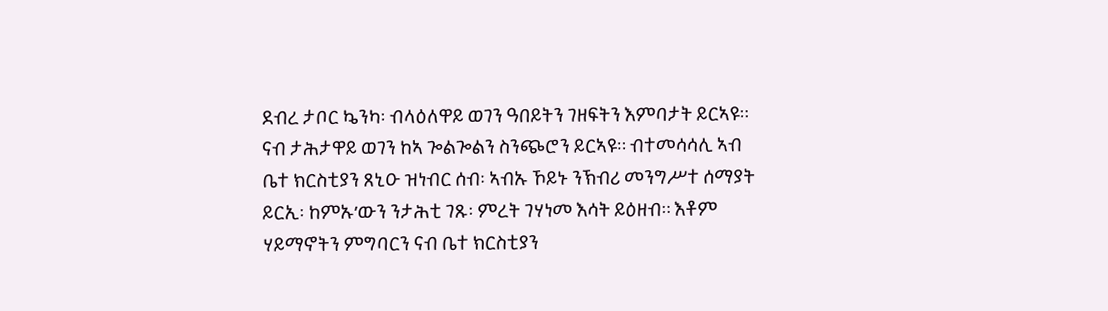ደብረ ታቦር ኴንካ፡ ብላዕለዋይ ወገን ዓበይትን ገዘፍትን እምባታት ይርኣዩ። ናብ ታሕታዋይ ወገን ከኣ ጐልጐልን ስንጭሮን ይርኣዩ። ብተመሳሳሊ ኣብ ቤተ ክርስቲያን ጸኒዑ ዝነብር ሰብ፡ ኣብኡ ኾይኑ ንኽብሪ መንግሥተ ሰማያት ይርኢ፡ ከምኡ’ውን ንታሕቲ ገጹ፡ ምረት ገሃነመ እሳት ይዕዘብ። እቶም ሃይማኖትን ምግባርን ናብ ቤተ ክርስቲያን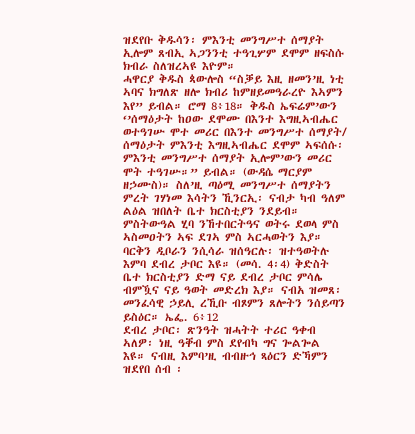ዝደየቡ ቅዱሳን፡ ምእንቲ መንግሥተ ሰማያት ኢሎም ጸብኢ ኣጋንንቲ ተዓጊሦም ደሞም ዘፍስሱ ክብራ ስለዝረኣዩ እዮም።
ሓዋርያ ቅዱስ ጳውሎስ “ስቓይ እዚ ዘመን’ዚ ነቲ ኣባና ክግለጽ ዘሎ ክብሪ ከምዘይመዓራረዮ እኣምን እየ” ይብል። ሮማ 8፥18። ቅዱስ ኤፍሬም’ውን ‘’ሰማዕታት ከዐው ደሞሙ በእንተ እግዚኣብሔር ወተዓገሡ ሞተ መሪር በእንተ መንግሥተ ሰማያት/ ሰማዕታት ምእንቲ እግዚኣብሔር ደሞም ኣፍሰሱ፡ ምእንቲ መንግሥተ ሰማያት ኢሎም’ውን መሪር ሞት ተዓገሡ።” ይብል። (ውዳሴ ማርያም ዘኃሙስ)። ስለ’ዚ ጣዕሚ መንግሥተ ሰማያትን ምረት ገሃነመ እሳትን ኺንርኢ፡ ናብታ ካብ ዓለም ልዕል ዝበለት ቤተ ክርስቲያን ንደይብ። ምስትውዓል ሂባ ንኸተበርትዓና ወትሩ ደወላ ምስ ኣስመዐትን ኣፍ ደገኣ ምስ ኣርሓወትን እያ።
ባርቅን ዲቦራን ንሲሳራ ዝሰዓርሉ፡ ዝተዓወትሉ እምባ ደብረ ታቦር እዩ። (መሳ. 4፡4) ቅድስት ቤተ ክርስቲያን ድማ ናይ ደብረ ታቦር ምሳሌ ብምዃና ናይ ዓወት መድረክ እያ። ናብአ ዝመጸ፡ መንፈሳዊ ኃይሊ ረኺቡ ብጾምን ጸሎትን ንሰይጣን ይስዕር። ኤፌ. 6፥12
ደብረ ታቦር፡ ጽንዓት ዝሓትት ተሪር ዓቀብ ኣለዎ፡ ነዚ ዓቐብ ምስ ደየብካ ግና ጐልጐል እዩ። ናብዚ እምባ’ዚ ብብዙኅ ጻዕርን ድኻምን ዝደየበ ሰብ ፡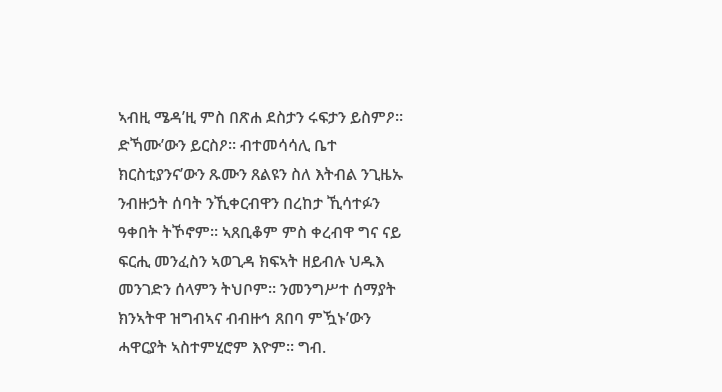ኣብዚ ሜዳ’ዚ ምስ በጽሐ ደስታን ሩፍታን ይስምዖ። ድኻሙ’ውን ይርስዖ። ብተመሳሳሊ ቤተ ክርስቲያንና’ውን ጹሙን ጸልዩን ስለ እትብል ንጊዜኡ ንብዙኃት ሰባት ንኺቀርብዋን በረከታ ኺሳተፉን ዓቀበት ትኾኖም። ኣጸቢቆም ምስ ቀረብዋ ግና ናይ ፍርሒ መንፈስን ኣወጊዳ ክፍኣት ዘይብሉ ህዱእ መንገድን ሰላምን ትህቦም። ንመንግሥተ ሰማያት ክንኣትዋ ዝግብኣና ብብዙኅ ጸበባ ምዃኑ’ውን ሓዋርያት ኣስተምሂሮም እዮም። ግብ.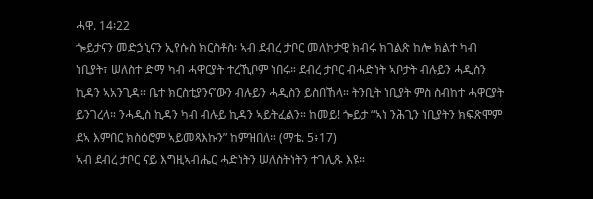ሓዋ. 14፡22
ጐይታናን መድኃኒናን ኢየሱስ ክርስቶስ፡ ኣብ ደብረ ታቦር መለኮታዊ ክብሩ ክገልጽ ከሎ ክልተ ካብ ነቢያት፣ ሠለስተ ድማ ካብ ሓዋርያት ተረኺቦም ነበሩ። ደብረ ታቦር ብሓድነት ኣቦታት ብሉይን ሓዲስን ኪዳን ኣአንጊዳ። ቤተ ክርስቲያንና’ውን ብሉይን ሓዲስን ይስበኸላ። ትንቢት ነቢያት ምስ ስብከተ ሓዋርያት ይንገረላ። ንሓዲስ ኪዳን ካብ ብሉይ ኪዳን ኣይትፈልን። ከመይ! ጐይታ “ኣነ ንሕጊን ነቢያትን ክፍጽሞም ደኣ እምበር ክስዕሮም ኣይመጻእኩን” ከምዝበለ። (ማቴ. 5፥17)
ኣብ ደብረ ታቦር ናይ እግዚኣብሔር ሓድነትን ሠለስትነትን ተገሊጹ እዩ።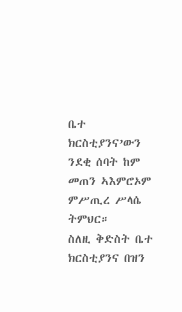ቤተ ክርስቲያንና’ውን ንደቂ ሰባት ከም መጠን ኣእምሮኦም ምሥጢረ ሥላሴ ትምህር።
ስለዚ ቅድስት ቤተ ክርስቲያንና በዝን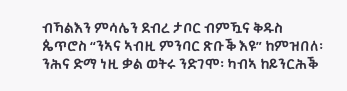ብኻልእን ምሳሌን ደብረ ታቦር ብምዃና ቅዱስ ጴጥሮስ “ንኣና ኣብዚ ምንባር ጽቡቕ እዩ” ከምዝበለ፡ ንሕና ድማ ነዚ ቃል ወትሩ ንድገሞ፡ ካብኣ ከይንርሕቕ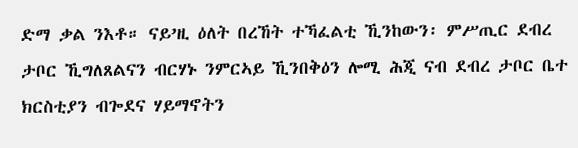ድማ ቃል ንእቶ። ናይ’ዚ ዕለት በረኸት ተኻፈልቲ ኺንከውን፡ ምሥጢር ደብረ ታቦር ኺግለጸልናን ብርሃኑ ንምርኣይ ኺንበቅዕን ሎሚ ሕጂ ናብ ደብረ ታቦር ቤተ ክርስቲያን ብጐደና ሃይማኖትን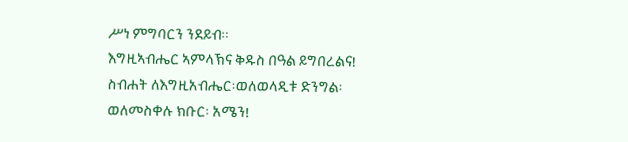ሥነ ምግባርን ንደይብ።
እግዚኣብሔር ኣምላኽና ቅዱስ በዓል ይግበረልና!
ስብሐት ለእግዚአብሔር፡ወለወላዲቱ ድንግል፡ ወለመስቀሉ ክቡር፡ አሜን!